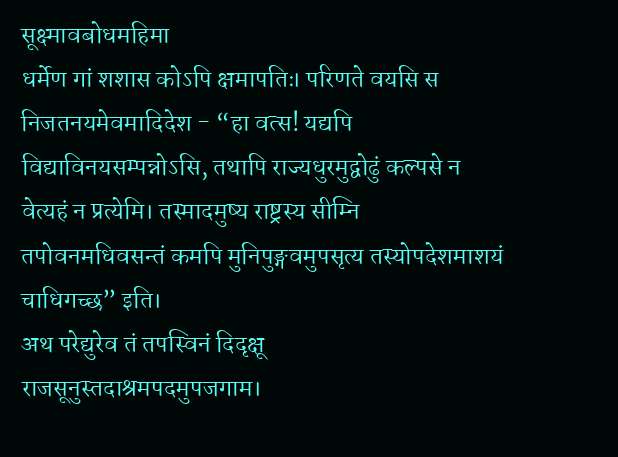सूक्ष्मावबोधमहिमा
धर्मेण गां शशास कोऽपि क्षमापतिः। परिणते वयसि स निजतनयमेवमादिदेश - “हा वत्स! यद्यपि विद्याविनयसम्पन्नोऽसि, तथापि राज्यधुरमुद्वोढुं कल्पसे न वेत्यहं न प्रत्येमि। तस्मादमुष्य राष्ट्रस्य सीम्नि तपोवनमधिवसन्तं कमपि मुनिपुङ्गवमुपसृत्य तस्योपदेशमाशयं चाधिगच्छ” इति।
अथ परेद्युरेव तं तपस्विनं दिदृक्षू राजसूनुस्तदाश्रमपदमुपजगाम।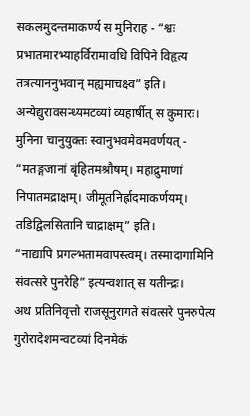सकलमुदन्तमाकर्ण्य स मुनिराह - “श्वः प्रभातमारभ्याहर्विरामावधि विपिने विहृत्य तत्रत्याननुभवान् मह्यमाचक्ष्व” इति।
अन्येद्युरावसन्ध्यमटव्यां व्यहार्षीत् स कुमारः। मुनिना चानुयुक्तः स्वानुभवमेवमवर्णयत् - “मतङ्गजानां बृंहितमश्रौषम्। महाद्रुमाणां निपातमद्राक्षम्। जीमूतनिर्ह्रादमाकर्णयम्। तडिद्विलसितानि चाद्राक्षम्” इति।
“नाद्यापि प्रगल्भतामवापस्त्वम्। तस्मादागामिनि संवत्सरे पुनरेहि” इत्यन्वशात् स यतीन्द्रः।
अथ प्रतिनिवृत्तो राजसूनुरागते संवत्सरे पुनरुपेत्य गुरोरादेशमन्वटव्यां दिनमेकं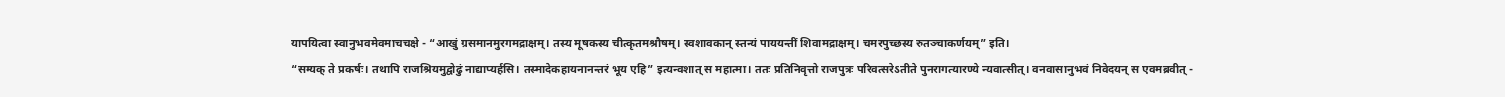यापयित्वा स्वानुभवमेवमाचचक्षे - “आखुं ग्रसमानमुरगमद्राक्षम्। तस्य मूषकस्य चीत्कृतमश्रौषम्। स्वशावकान् स्तन्यं पाययन्तीं शिवामद्राक्षम्। चमरपुच्छस्य रुतञ्चाकर्णयम्” इति।
“सम्यक् ते प्रकर्षः। तथापि राजश्रियमुद्वोढुं नाद्याप्यर्हसि। तस्मादेकहायनानन्तरं भूय एहि” इत्यन्वशात् स महात्मा। ततः प्रतिनिवृत्तो राजपुत्रः परिवत्सरेऽतीते पुनरागत्यारण्ये न्यवात्सीत्। वनवासानुभवं निवेदयन् स एवमब्रवीत् -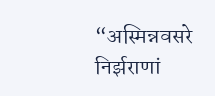“अस्मिन्नवसरे निर्झराणां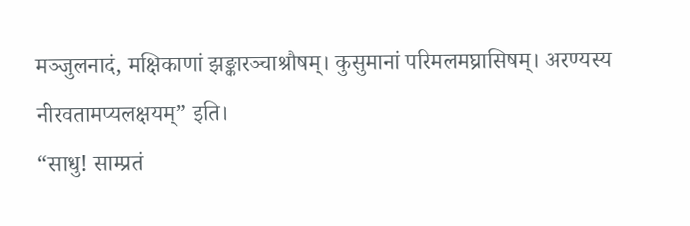मञ्जुलनादं, मक्षिकाणां झङ्कारञ्चाश्रौषम्। कुसुमानां परिमलमघ्रासिषम्। अरण्यस्य नीरवतामप्यलक्षयम्” इति।
“साधु! साम्प्रतं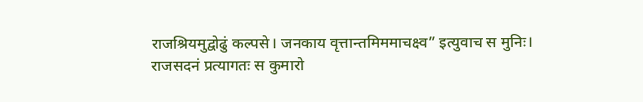राजश्रियमुद्वोढुं कल्पसे। जनकाय वृत्तान्तमिममाचक्ष्व” इत्युवाच स मुनिः।
राजसदनं प्रत्यागतः स कुमारो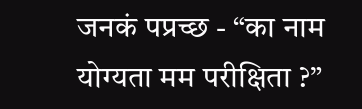जनकं पप्रच्छ - “का नाम योग्यता मम परीक्षिता ?”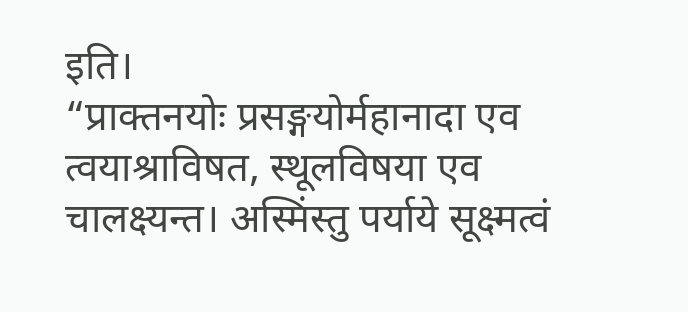इति।
“प्राक्तनयोः प्रसङ्गयोर्महानादा एव त्वयाश्राविषत, स्थूलविषया एव चालक्ष्यन्त। अस्मिंस्तु पर्याये सूक्ष्मत्वं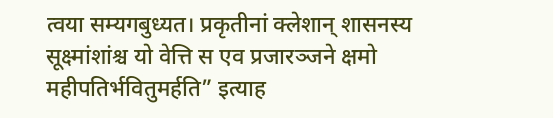त्वया सम्यगबुध्यत। प्रकृतीनां क्लेशान् शासनस्य सूक्ष्मांशांश्च यो वेत्ति स एव प्रजारञ्जने क्षमो महीपतिर्भवितुमर्हति” इत्याह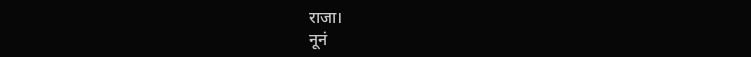राजा।
नूनं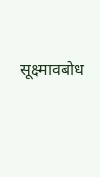सूक्ष्मावबोध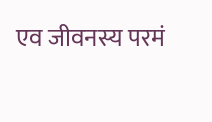एव जीवनस्य परमं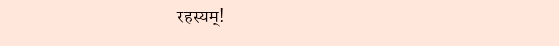रहस्यम्!